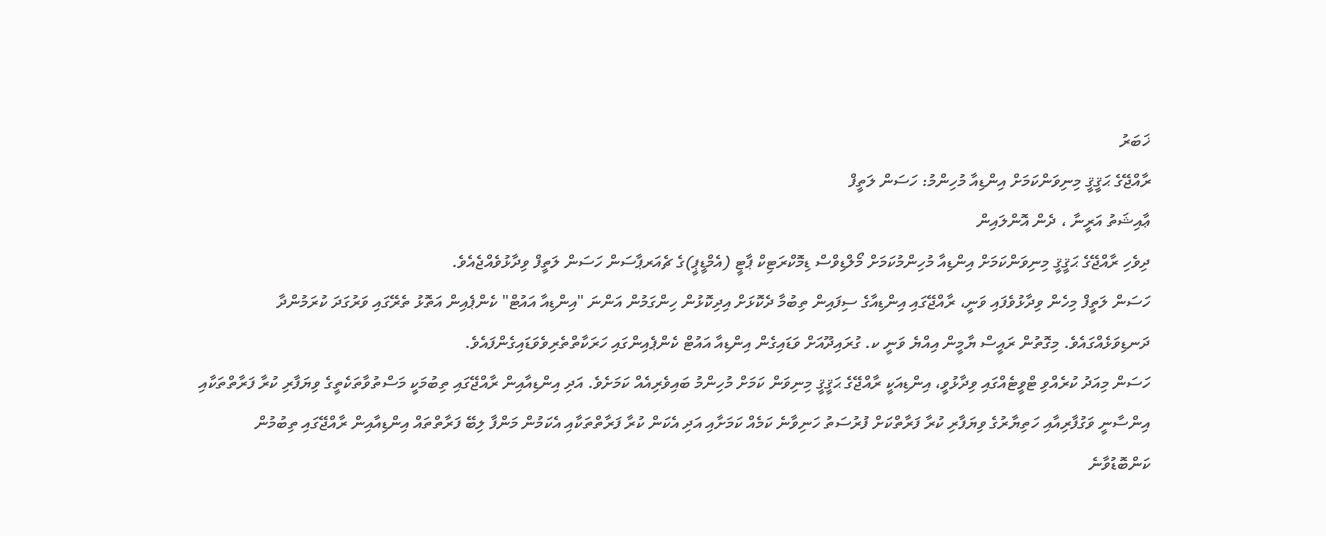ޚަބަރު
ރާއްޖޭގެ ޙަޤީޤީ މިނިވަންކަމަށް އިންޑިއާ މުހިންމު: ހަސަން ލަތީފް
ޢާއިޝަތު އަރީނާ ، ދެން އޮންލައިން
ދިވެހި ރާއްޖޭގެ ޙަޤީޤީ މިނިވަންކަމަށް އިންޑިއާ މުހިންމުކަމަށް މޯލްޑިވްސް ޑިމޮކްރަޓިކް ޕާޓީ (އެމްޑީޕީ)ގެ ޗެއަރޕާސަން ހަސަން ލަތީފް ވިދާޅުވެއްޖެއެވެ.
ހަސަން ލަތީފް މިހެން ވިދާޅުވެފައި ވަނީ، ރާއްޖޭގައި އިންޑިއާގެ ސިފައިން ތިބުމާ ދެކޮޅަށް އިދިކޮޅުން ހިންގަމުން އަންނަ "އިންޑިއާ އައުޓް" ކެންޕެއިން އަތޮޅު ތެރޭގައި ވަރުގަދަ ކުރަމުންދާ ދަނޑިވަޅެއްގައެވެ. މިގޮތުން ރައީސް ޔާމީން އިއްޔެ ވަނީ ކ. ގުރައިދޫއަށް ވަޑައިގެން އިންޑިއާ އައުޓް ކެންޕެއިންގައި ހަރަކާތްތެރިވެވަޑައިގެންފައެވެ.
ހަސަން މިއަދު ކުރެއްވި ޓްވީޓެއްގައި ވިދާޅުވީ، އިންޑިއަކީ ރާއްޖޭގެ ޙަޤީޤީ މިނިވަން ކަމަށް މުހިންމު ބައިވެރިއެއް ކަމަށެވެ. އަދި އިންޑިއާއިން ރާއްޖޭގައި ތިބުމަކީ މަސްތުވާތަކެތީގެ ވިޔަފާރި ކުރާ ފަރާތްތަކާއި އިންސާނީ ވަގުފާރިއާއި ހަތިޔާރުގެ ވިޔަފާރި ކުރާ ފަރާތްކަށް ފުރުސަތު ހަނިވާނެ ކަމެއް ކަމަށާއި އަދި އެކަން ކުރާ ފަރާތްތަކާއި އެކަމުން މަންފާ ލިބޭ ފަރާތްތައް އިންޑިއާއިން ރާއްޖޭގައި ތިބުމުން ކަންބޮޑުވާނެ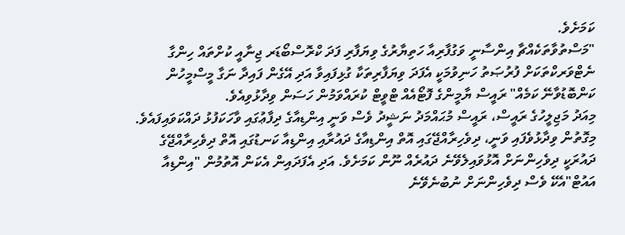ކަމަށެވެ.
"މަސްތުވާތަކެއްޗާ އިންސާނީ ވަގުފާރިއާ ހަތިޔާރުގެ ވިޔަފާރި ފަދަ ކްރޮސްބޯޑަރ ޖިނާއީ ކުށްތައް ހިންގާ ނެޓްވަރކްތަކަށް ފުރުޞަތު ހަނިވުމަކީ އެފަދަ ވިޔަފާރިތަކާ ގުޅިފައިވާ އަދި އޭގެން ފައިދާ ނަގާ މީސްމީހުން ކަންބޮޑުވާނޭ ކަމެއް" ރައީސް ޔާމީންގެ ފޮޓޯއެއް ޓްވީޓް ކުރައްވަމުން ހަސަން ވިދާޅުވިއެވެ.
މިއަދު މަޖިލީހުގެ ރައީސް، ރައީސް މުޙައްމަދު ނަޝީދު ވެސް ވަނީ އިންޑިއާގެ ދިފާޢުގައި ވާހަކަފުޅު ދައްކަވައިފައެވެ. މިގޮތުން ވިދާޅުވެފައި ވަނީ، ދިވެހިރާއްޖޭގައި އޮތް އިންޑިއާގެ ދައުރާއި އިންޑިއާ ކަނޑުގައި އޮތް ދިވެހިރާއްޖޭގެ ދައުރަކީ ދިވެހިންނަށް އޮޅުވައިލެވޭނެ ދައުރެއް ނޫން ކަމަށެވެ. އަދި އެފަދައިން އެކަން އޮތުމުން "އިންޑިއާ އައުޓް"އެކޭ ވެސް ދިވެހިންނަށް ނުބުނެވޭނެ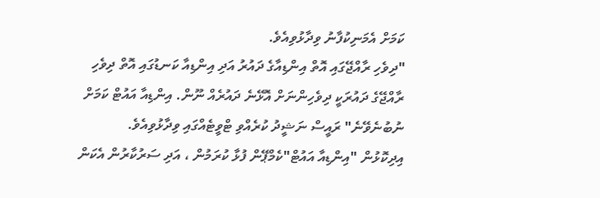ކަމަށް އެމަނިކުފާނު ވިދާޅުވިއެވެ.
"ދިވެހި ރާއްޖޭގައި އޮތް އިންޑިއާގެ ދައުރު އަދި އިންޑިއާ ކަނޑުގައި އޮތް ދިވެހި ރާއްޖޭގެ ދައުރަކީ ދިވެހިންނަށް އޮޅޭނެ ދައުރެއް ނޫން. އިންޑިއާ އައުޓް ކަމަށް ނުބުނެވޭނެ" ރައީސް ނަޝީދު ކުރެއްވި ޓްވީޓެއްގައި ވިދާޅުވިއެވެ.
އިދިކޮޅުން "އިންޑިއާ އައުޓް"ކެމްޕޭން ފުޅާ ކުރަމުން ، އަދި ސަރުކާރުން އެކަން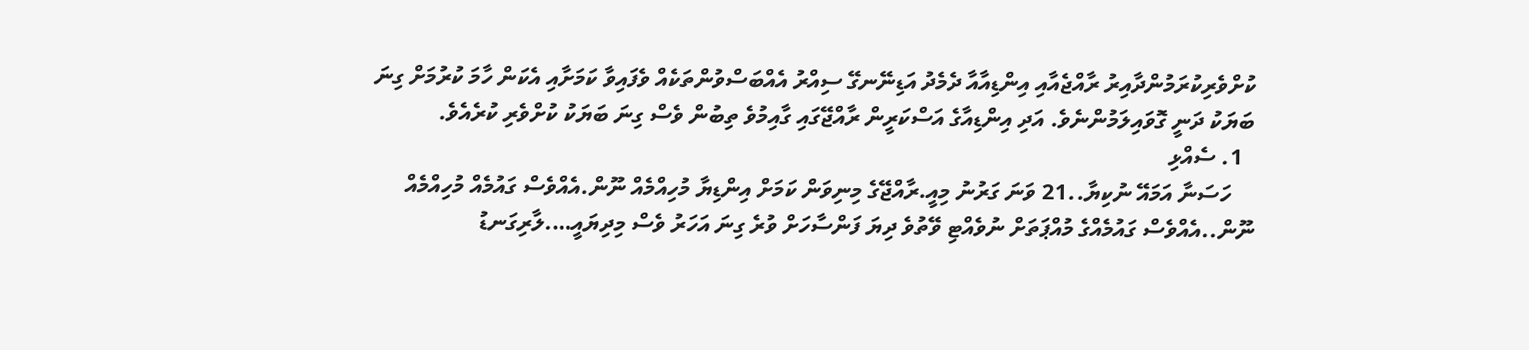ކުށްވެރިކުރަމުންދާއިރު ރާއްޖެއާއި އިންޑިއާއާ ދެމެދު އަޑިނޭނގޭ ސިއްރު އެއްބަސްވުންތަކެއް ވެފައިވާ ކަމަށާއި އެކަން ހާމަ ކުރުމަށް ގިނަ ބަޔަކު ދަނީ ގޮވައިލަމުންނެވެ. އަދި އިންޑިއާގެ އަސްކަރީން ރާއްޖޭގައި ގާއިމުވެ ތިބުން ވެސް ގިނަ ބަޔަކު ކުށްވެރި ކުރެއެވެ.
  1. ސެއްޅި
    ހަސަނާ އަމައޭ ނުކިޔާ..21 ވަނަ ގަރުނު މިއީ.ރާއްޖޭގެ މިނިވަން ކަމަށް އިންޑިޔާ މުހިއްމެއް ނޫން.އެއްވެސް ގައުމެއް މުހިއްމެއް ނޫން..އެއްވެސް ގައުމެއްގެ މުއްޕަތަށް ނުވެއްޓި ވޭތުވެ ދިޔަ ފަންސާހަށް ވުރެ ގިނަ އަހަރު ވެސް މިދިޔައީ….ލާރިގަނޑު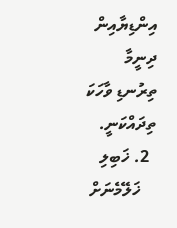އިންޑިޔާއިން ދިނީމާ ތިރުނޑި ވާހަކަ ތިދައްކަނީ.
  2. ޚަބިލި
    ޚަލޭމެނަށް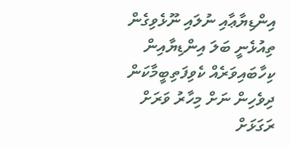އިންޑިޔާޢާއި ނުލައި ނޫޅެވިގެން ތިއުޅެނީ ބަލަ އިންޑިޔާއިން ކިހާބައިވަރެއް ކެވިފަތިބީމާކަން ދިވެހިން ނަށް މިހާރު ވަރަށް ރަގަޅަށް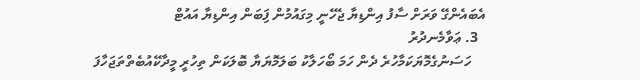އެބައެންގޭ ވަރަށް ސާފު އިންޑިޔާ ޖެހޭނީ މިގައުމުން ފަިބަން އިންޑިޔާ އައުޓް
  3. ޢަވާމެނދުރު
    ހަސަނުގެމޮޔަކަމާހުރެ ދެން ހަމަ ބޯހަލާކު ބަލަމޮޔަޔާ ބޮލަކަން ތިހުރީ މީދާކޭއުބެތްތަޖަހާފަ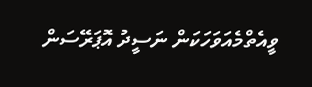ވީއެތްމެއަވަހަކަން ނަސީދު އޮޕަރޭސަން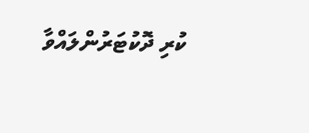ކުރި ދޮކުޓަރުންލައްވާ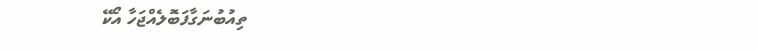ތިއުބުނަގާފަބޮލެއްޖަހާ އޯކޭ